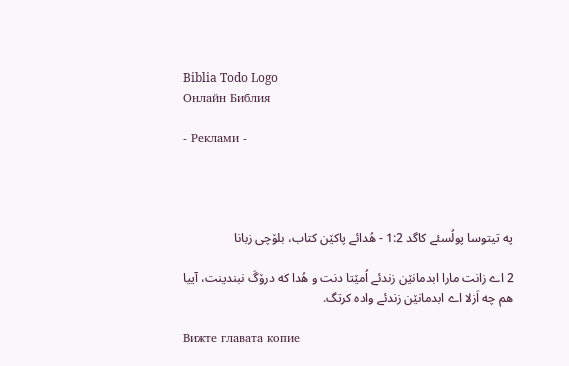Biblia Todo Logo
Онлайн Библия

- Реклами -




په تیتوسا پولُسئے کاگد 1:2 - هُدائے پاکێن کتاب، بلۆچی زبانا

2 اے زانت مارا ابدمانێن زندئے اُمێتا دنت و هُدا که درۆگَ نبندینت، آییا هم چه اَزلا اے ابدمانێن زندئے واده کرتگ.

Вижте главата копие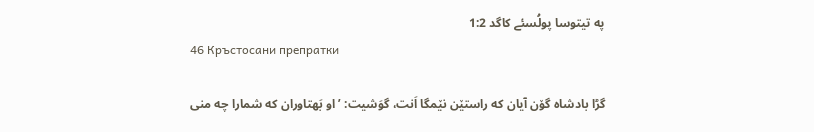په تیتوسا پولُسئے کاگد 1:2
46 Кръстосани препратки

گڑا بادشاه گۆن آیان که راستێن نێمگا اَنت، گوَشیت: ’او بَهتاوران که شمارا چه منی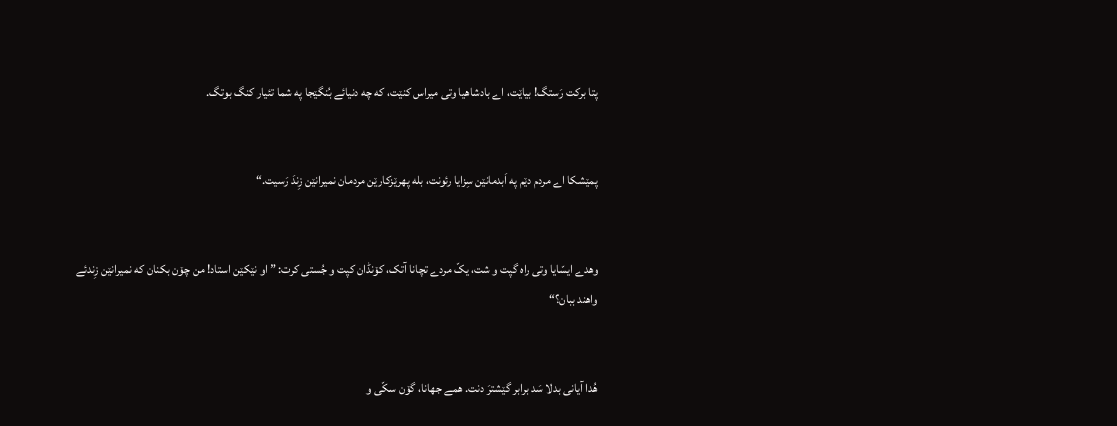پتا برکت رَستگ! بیاێت، اے بادشاهیا وتی میراس کنێت، که چه دنیائے بُنگێجا په شما تئیار کنگ بوتگ.


پمێشکا اے مردم دێم په اَبدمانێن سِزایا رئونت، بله پهرێزکارێن مردمان نمیرانێن زِندَ رَسیت.“


وهدے ایسّایا وتی راه گپت و شت، یکّ مردے تچانا آتک، کۆنڈان کپت و جُستی کرت: ”او نێکێن استاد! من چۆن بکنان که نمیرانێن زِندئے واهند ببان؟“


هُدا آیانی بدلا سَد برابر گێشترَ دنت. همے جهانا، گۆن سکّی و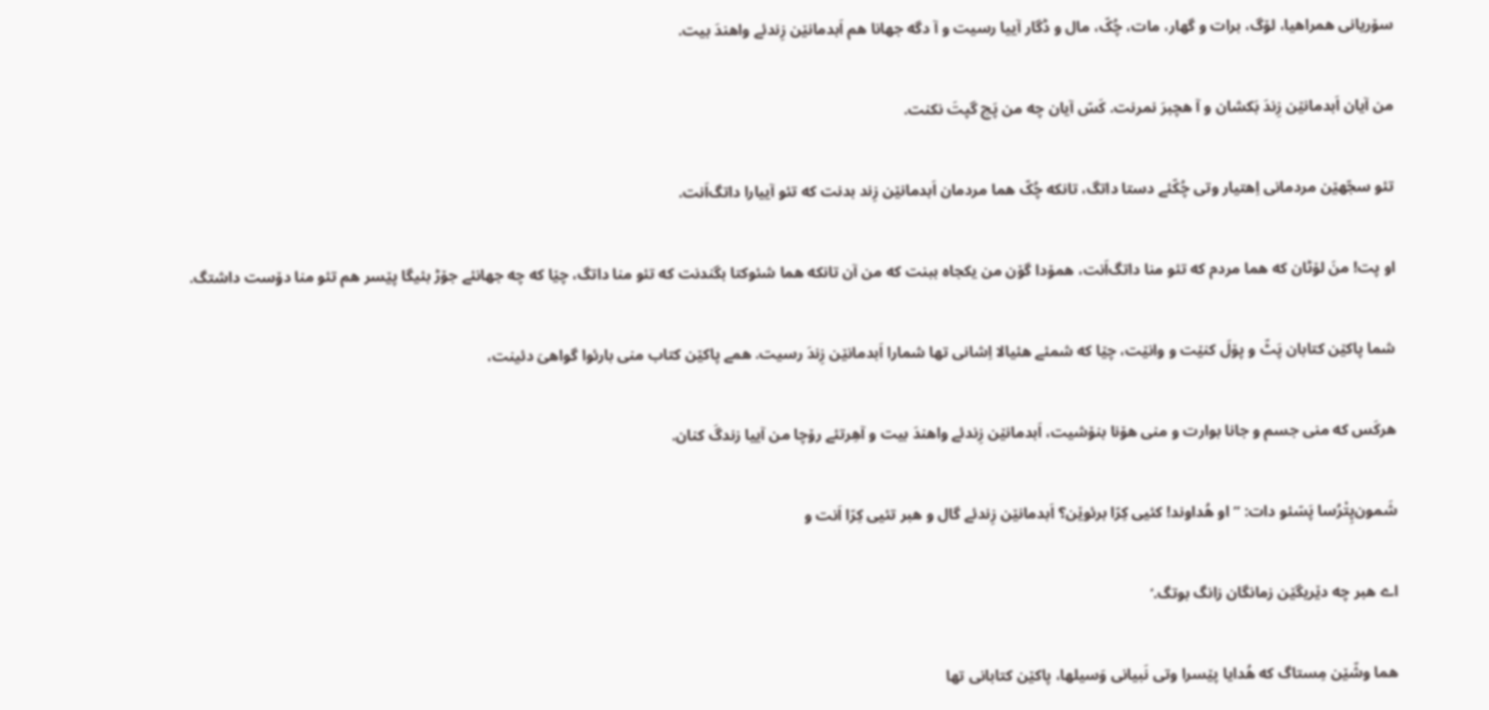سۆریانی همراهیا، لۆگ، برات و گهار، مات، چُکّ، مال و ڈگار آییا رسیت و آ دگه جهانا هم اَبدمانێن زِندئے واهندَ بیت.


من آیان اَبدمانێن زِندَ بَکشان و آ هچبرَ نمرنت. کَسّ آیان چه من پَچ گپتَ نکنت.


تئو سجّهێن مردمانی اِهتیار وتی چُکّئے دستا داتگ، تانکه چُکّ هما مردمان اَبدمانێن زِند بدنت که تئو آییارا داتگ‌اَنت.


او پت! منَ لۆٹان که هما مردم که تئو منا داتگ‌اَنت، همۆدا گۆن من یکجاه ببنت که من آن تانکه هما شئوکتا بگندنت که تئو منا داتگ، چێا که چه جهانئے جۆڑ بئیگا پێسر هم تئو منا دۆست داشتگ.


شما پاکێن کتابان پَٹّ و پۆلَ کنێت و وانێت، چێا که شمئے هئیالا اِشانی تها شمارا اَبدمانێن زِندَ رسیت. همے پاکێن کتاب منی بارئوا گواهیَ دئینت،


هرکَس که منی جسم و جانا بوارت و منی هۆنا بنۆشیت، اَبدمانێن زِندئے واهندَ بیت و آهِرتئے رۆچا من آییا زندگَ کنان.


شَمون‌پِتْرُسا پَسّئو دات: ”او هُداوند! کئیی کِرّا برئوێن؟ اَبدمانێن زِندئے گال و هبر تئیی کِرّا اَنت و


اے هبر چه دێریگێن زمانگان زانگ بوتگ.‘


هما وشّێن مِستاگ که هُدایا پێسرا وتی نَبیانی وَسیلها، پاکێن کتابانی تها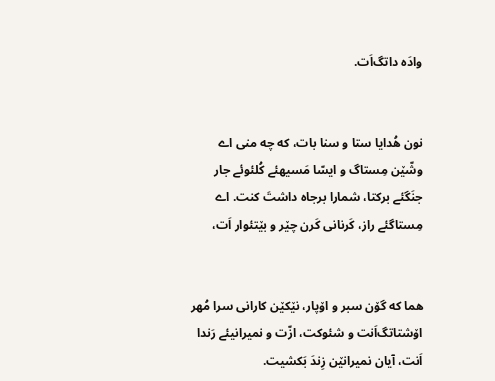وادَه داتگ‌اَت.


نون هُدایا ستا و سنا بات، که چه منی اے وشّێن مِستاگ و ایسّا مَسیهئے کُلئوئے جار جنَگئے برکتا، شمارا برجاه داشتَ کنت. اے مِستاگئے راز، کَرنانی کَرن چێر و بێتئوار اَت،


هما که گۆن سبر و اۆپار، نێکێن کارانی سرا مُهر اۆشتاتگ‌اَنت و شئوکت، ازّت و نمیرانیئے رَندا اَنت، آیان نمیرانێن زِندَ بَکشیت.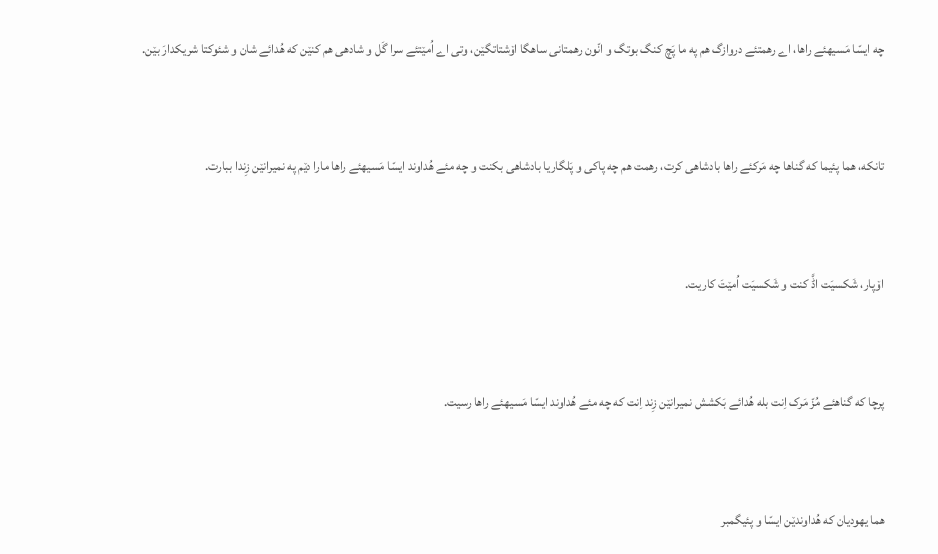چه ایسّا مَسیهئے راها، اے رهمتئے دروازگ هم په ما پَچ کنگ بوتگ و انّون رهمتانی ساهگا اۆشتاتگێن، وتی اے اُمێتئے سرا گَل و شادهی هم کنێن که هُدائے شان و شئوکتا شریکدارَ بێن.


تانکه، هما پئیما که گناها چه مَرکئے راها بادشاهی کرت، رهمت هم چه پاکی و پَلگاریا بادشاهی بکنت و چه مئے هُداوند ایسّا مَسیهئے راها مارا دێم په نمیرانێن زِندا ببارت.


اۆپار، شَکسیَت اڈَّ کنت و شَکسیَت اُمێتَ کاریت.


پرچا که گناهئے مُزّ مَرک اِنت بله هُدائے بَکشش نمیرانێن زِند اِنت که چه مئے هُداوند ایسّا مَسیهئے راها رسیت.


هما یهودیان که هُداوندێن ایسّا و پئیگمبر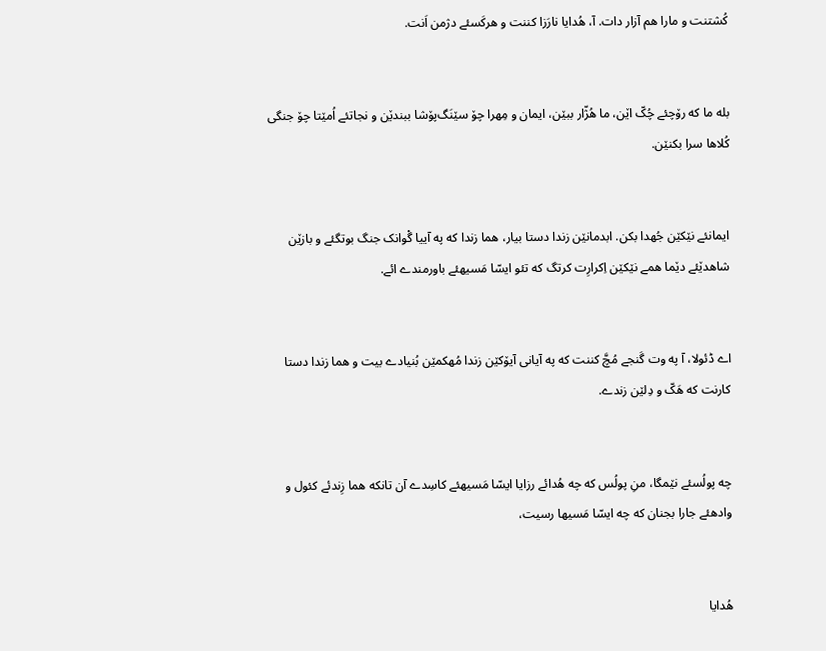کُشتنت و مارا هم آزار دات. آ، هُدایا نارَزا کننت و هرکَسئے دژمن اَنت.


بله ما که رۆچئے چُکّ اێن، ما هُژّار ببێن، ایمان و مِهرا چۆ سێنَگ‌پۆشا ببندێن و نجاتئے اُمێتا چۆ جنگی کُلاها سرا بکنێن.


ایمانئے نێکێن جُهدا بکن. ابدمانێن زندا دستا بیار، هما زندا که په آییا گْوانک جنگ بوتگئے و بازێن شاهدێئے دێما همے نێکێن اِکرارِت کرتگ که تئو ایسّا مَسیهئے باورمندے ائے.


اے ڈئولا، آ په وت گَنجے مُچَّ کننت که په آیانی آیۆکێن زندا مُهکمێن بُنیادے بیت و هما زندا دستا کارنت که هَکّ و دِلێن زندے.


چه پولُسئے نێمگا، منِ پولُس که چه هُدائے رزایا ایسّا مَسیهئے کاسِدے آن تانکه هما زِندئے کئول و وادهئے جارا بجنان که چه ایسّا مَسیها رسیت،


هُدایا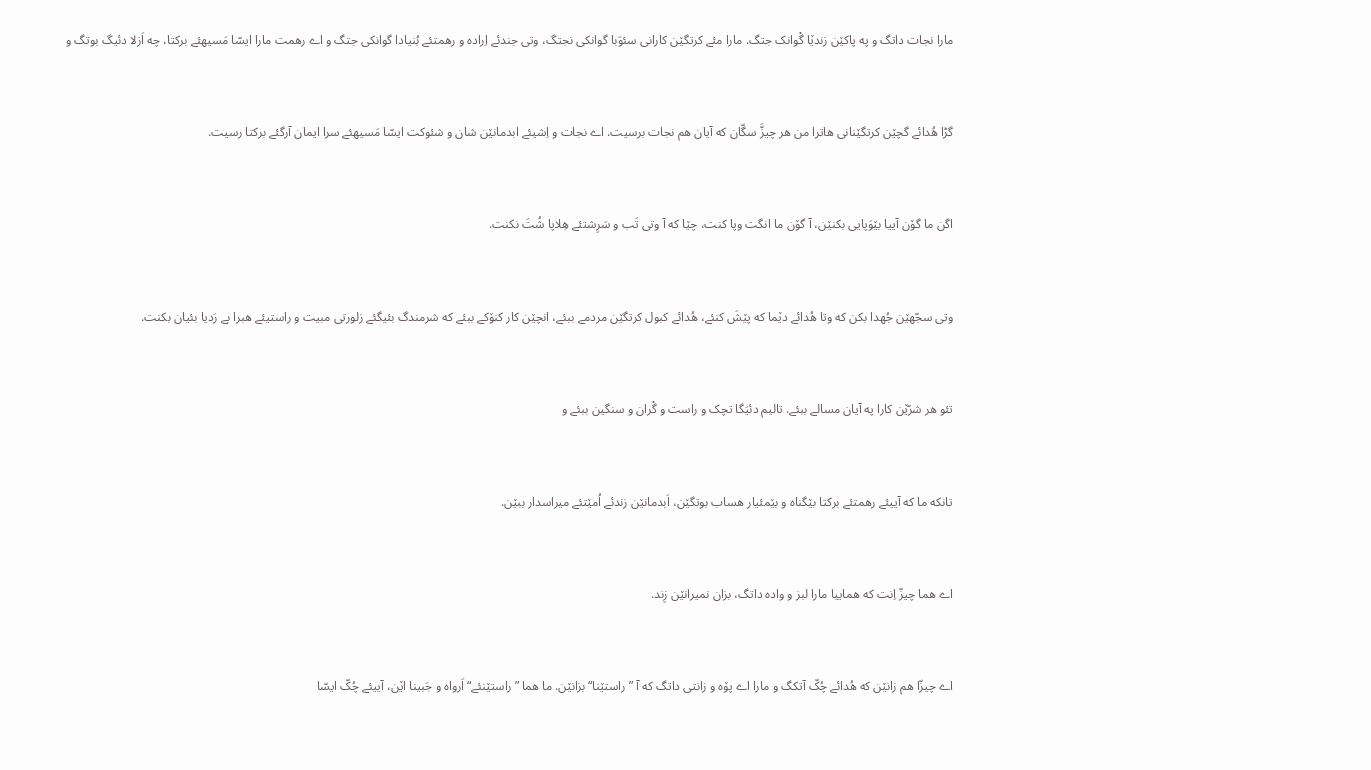مارا نجات داتگ و په پاکێن زندێا گْوانک جتگ. مارا مئے کرتگێن کارانی سئوَبا گوانکی نجتگ، وتی جندئے اِراده و رهمتئے بُنیادا گوانکی جتگ و اے رهمت مارا ایسّا مَسیهئے برکتا، چه اَزلا دئیگ بوتگ و


گڑا هُدائے گچێن کرتگێنانی هاترا من هر چیزَّ سگّان که آیان هم نجات برسیت. اے نجات و اِشیئے ابدمانێن شان و شئوکت ایسّا مَسیهئے سرا ایمان آرگئے برکتا رسیت.


اگن ما گۆن آییا بێوَپایی بکنێن، آ گۆن ما انگت وپا کنت، چێا که آ وتی تَب و سَرِشتئے هِلاپا شُتَ نکنت.


وتی سجّهێن جُهدا بکن که وتا هُدائے دێما که پێشَ کنئے، هُدائے کبول کرتگێن مردمے ببئے، انچێن کار کنۆکے ببئے که شرمندگ بئیگئے زلورتی مبیت و راستیئے هبرا بے رَدیا بئیان بکنت.


تئو هر شرّێن کارا په آیان مسالے ببئے. تالیم دئیَگا تچک و راست و گْران و سنگین ببئے و


تانکه ما که آییئے رهمتئے برکتا بێگناه و بێمئیار هساب بوتگێن، اَبدمانێن زندئے اُمێتئے میراسدار ببێن.


اے هما چیزّ اِنت که هماییا مارا لبز و واده داتگ، بزان نمیرانێن زِند.


اے چیزّا هم زانێن که هُدائے چُکّ آتکگ و مارا اے پۆه و زانتی داتگ که آ ”راستێنا“ بزانێن. ما هما ”راستێنئے“ اَرواه و جَبینا اێن، آییئے چُکّ ایسّا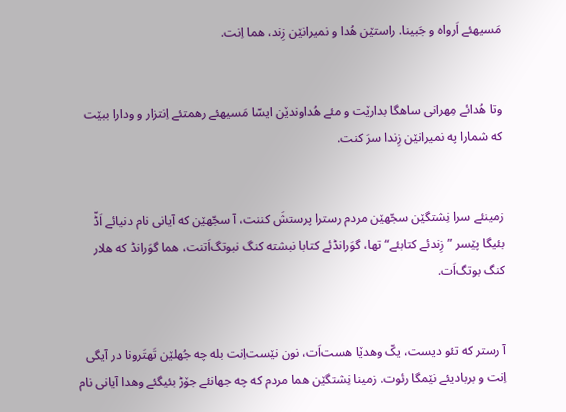مَسیهئے اَرواه و جَبینا. راستێن هُدا و نمیرانێن زِند، هما اِنت.


وتا هُدائے مِهرانی ساهگا بدارێت و مئے هُداوندێن ایسّا مَسیهئے رهمتئے اِنتزار و ودارا ببێت که شمارا په نمیرانێن زِندا سرَ کنت.


زمینئے سرا نِشتگێن سجّهێن مردم رسترا پرستشَ کننت، آ سجّهێن که آیانی نام دنیائے اَڈّ بئیگا پێسر ”زِندئے کتابئے“ تها، گوَرانڈئے کتابا نبشته کنگ نبوتگ‌اَتنت، هما گوَرانڈ که هلار کنگ بوتگ‌اَت.


آ رستر که تئو دیست، یکّ وهدێا هست‌اَت، نون نێست‌اِنت بله چه جُهلێن تَهتَرونا در آیگی اِنت و بربادیئے نێمگا رئوت. زمینا نِشتگێن هما مردم که چه جهانئے جۆڑ بئیگئے وهدا آیانی نام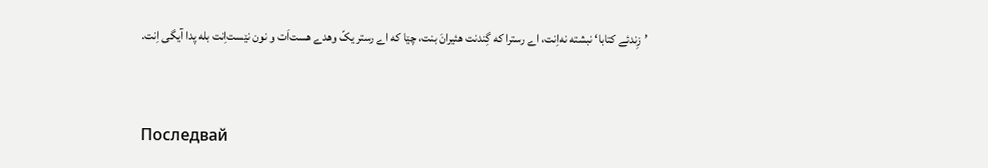’زِندئے کتابا‘ نبشته نه‌اِنت، اے رسترا که گِندنت هئیرانَ بنت، چێا که اے رستر یکّ وهدے هست‌اَت و نون نێست‌اِنت بله پدا آیگی اِنت.


Последвай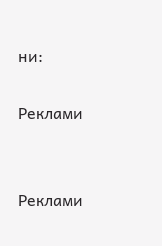ни:

Реклами


Реклами